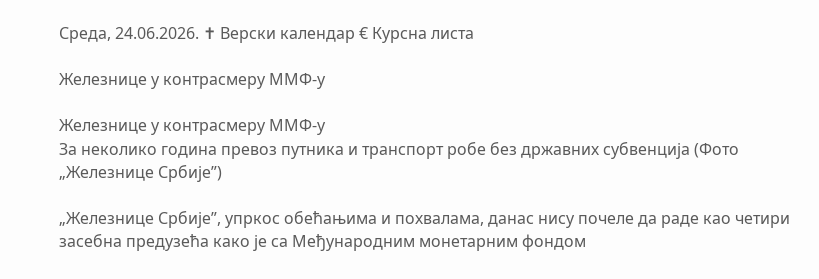Среда, 24.06.2026. ✝ Верски календар € Курсна листа

Железнице у контрасмеру ММФ-у

Железнице у контрасмеру ММФ-у
За неколико година превоз путника и транспорт робе без државних субвенција (Фото „Железнице Србије”)

„Железнице Србије”, упркос обећањима и похвалама, данас нису почеле да раде као четири засебна предузећа како је са Међународним монетарним фондом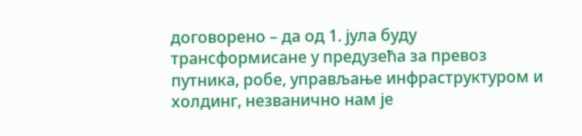договорено – да од 1. јула буду трансформисане у предузећа за превоз путника, робе, управљање инфраструктуром и холдинг, незванично нам је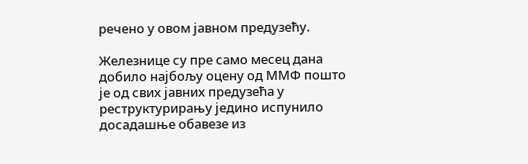речено у овом јавном предузећу.

Железнице су пре само месец дана добило најбољу оцену од ММФ пошто је од свих јавних предузећа у реструктурирању једино испунило досадашње обавезе из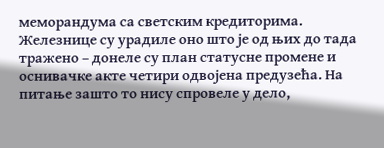меморандума са светским кредиторима. Железнице су урадиле оно што је од њих до тада тражено – донеле су план статусне промене и оснивачке акте четири одвојена предузећа. На питање зашто то нису спровеле у дело,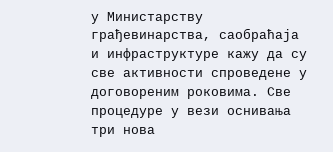у Министарству грађевинарства, саобраћаја и инфраструктуре кажу да су све активности спроведене у договореним роковима. Све процедуре у вези оснивања три нова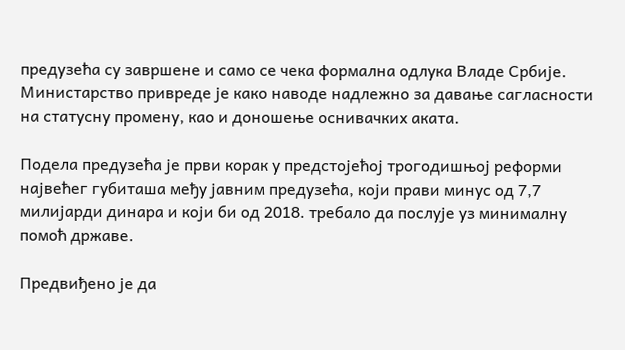предузећа су завршене и само се чека формална одлука Владе Србије. Министарство привреде је како наводе надлежно за давање сагласности на статусну промену, као и доношење оснивачких аката.

Подела предузећа је први корак у предстојећој трогодишњој реформи највећег губиташа међу јавним предузећа, који прави минус од 7,7 милијарди динара и који би од 2018. требало да послује уз минималну помоћ државе.

Предвиђено је да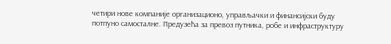четири нове компаније организационо, управљачки и финансијски буду потпуно самосталне. Предузећа за превоз путника, робе и инфраструктуру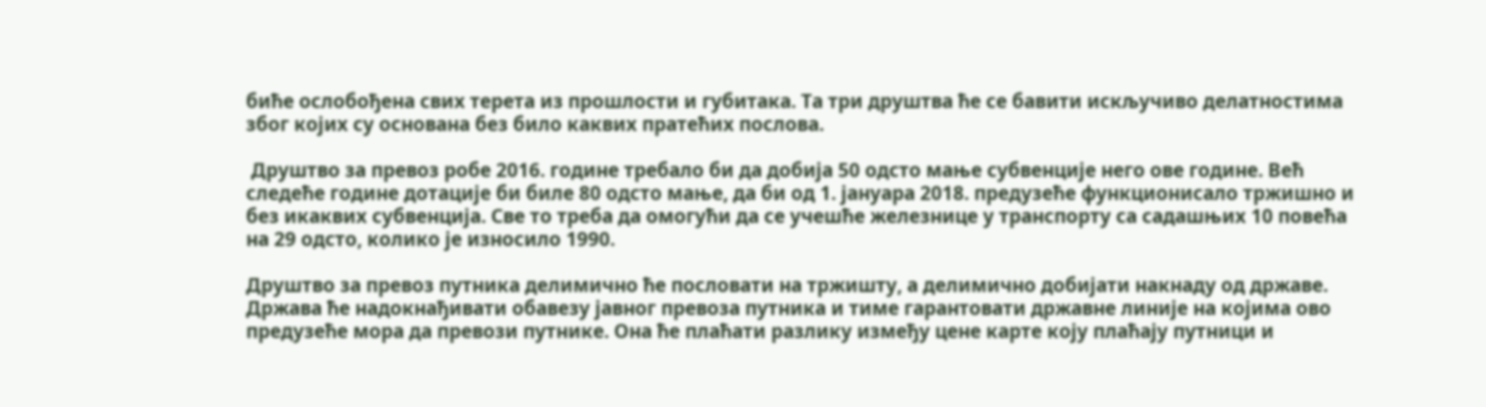биће ослобођена свих терета из прошлости и губитака. Та три друштва ће се бавити искључиво делатностима због којих су основана без било каквих пратећих послова.

 Друштво за превоз робе 2016. године требало би да добија 50 одсто мање субвенције него ове године. Већ следеће године дотације би биле 80 одсто мање, да би од 1. јануара 2018. предузеће функционисало тржишно и без икаквих субвенција. Све то треба да омогући да се учешће железнице у транспорту са садашњих 10 повећа на 29 одсто, колико је износило 1990.

Друштво за превоз путника делимично ће пословати на тржишту, а делимично добијати накнаду од државе. Држава ће надокнађивати обавезу јавног превоза путника и тиме гарантовати државне линије на којима ово предузеће мора да превози путнике. Она ће плаћати разлику између цене карте коју плаћају путници и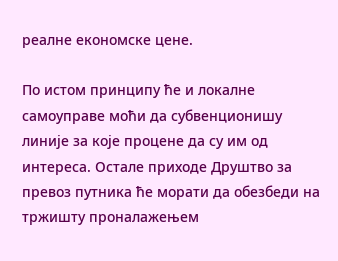реалне економске цене.

По истом принципу ће и локалне самоуправе моћи да субвенционишу линије за које процене да су им од интереса. Остале приходе Друштво за превоз путника ће морати да обезбеди на тржишту проналажењем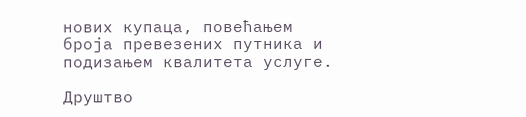нових купаца, повећањем броја превезених путника и подизањем квалитета услуге.

Друштво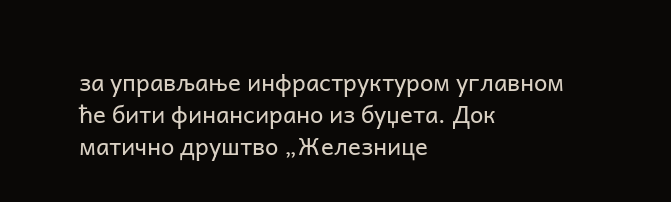за управљање инфраструктуром углавном ће бити финансирано из буџета. Док матично друштво „Железнице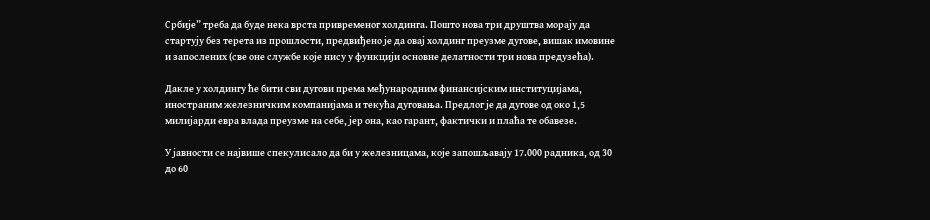Србије” треба да буде нека врста привременог холдинга. Пошто нова три друштва морају да стартују без терета из прошлости, предвиђено је да овај холдинг преузме дугове, вишак имовине и запослених (све оне службе које нису у функцији основне делатности три нова предузећа).

Дакле у холдингу ће бити сви дугови према међународним финансијским институцијама, иностраним железничким компанијама и текућа дуговања. Предлог је да дугове од око 1,5 милијарди евра влада преузме на себе, јер она, као гарант, фактички и плаћа те обавезе.

У јавности се највише спекулисало да би у железницама, које запошљавају 17.000 радника, од 30 до 60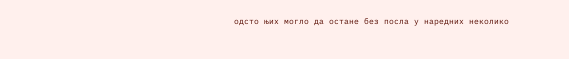одсто њих могло да остане без посла у наредних неколико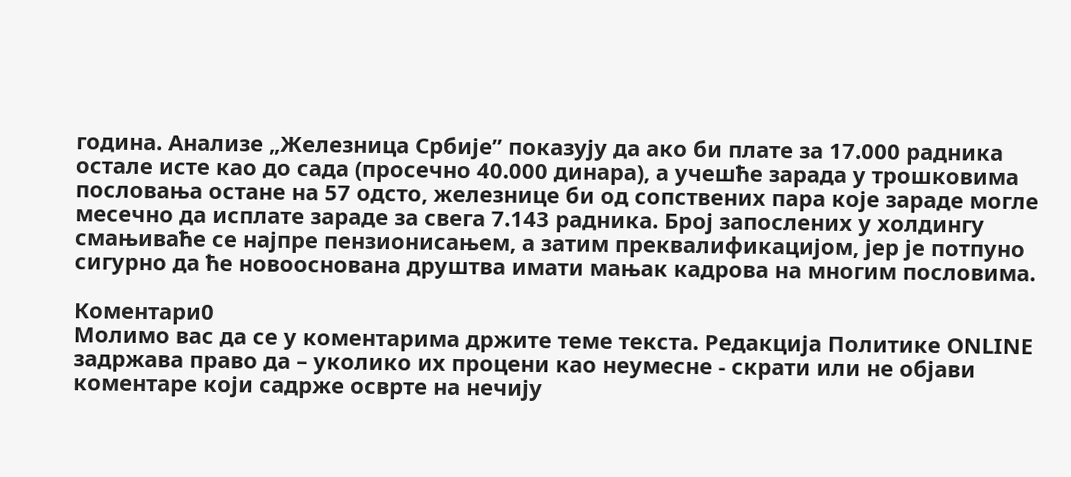година. Анализе „Железница Србије” показују да ако би плате за 17.000 радника остале исте као до сада (просечно 40.000 динара), а учешће зарада у трошковима пословања остане на 57 одсто, железнице би од сопствених пара које зараде могле месечно да исплате зараде за свега 7.143 радника. Број запослених у холдингу смањиваће се најпре пензионисањем, а затим преквалификацијом, јер је потпуно сигурно да ће новооснована друштва имати мањак кадрова на многим пословима.

Коментари0
Молимо вас да се у коментарима држите теме текста. Редакција Политике ONLINE задржава право да – уколико их процени као неумесне - скрати или не објави коментаре који садрже осврте на нечију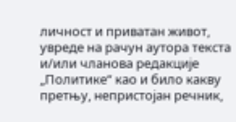личност и приватан живот, увреде на рачун аутора текста и/или чланова редакције „Политике“ као и било какву претњу, непристојан речник,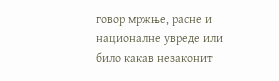говор мржње, расне и националне увреде или било какав незаконит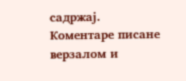садржај. Коментаре писане верзалом и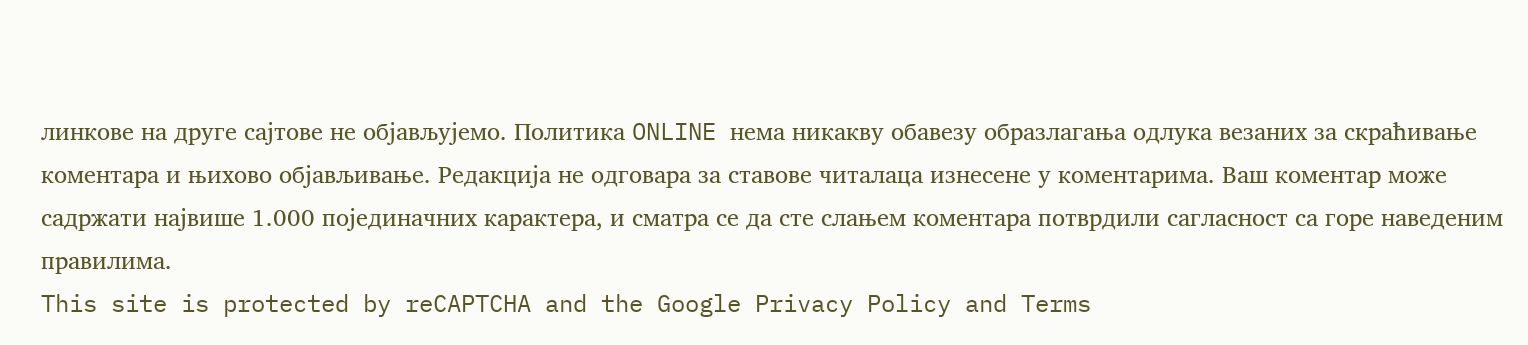линкове на друге сајтове не објављујемо. Политика ONLINE нема никакву обавезу образлагања одлука везаних за скраћивање коментара и њихово објављивање. Редакција не одговара за ставове читалаца изнесене у коментарима. Ваш коментар може садржати највише 1.000 појединачних карактера, и сматра се да сте слањем коментара потврдили сагласност са горе наведеним правилима.
This site is protected by reCAPTCHA and the Google Privacy Policy and Terms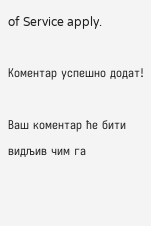of Service apply.

Комeнтар успeшно додат!

Ваш комeнтар ћe бити видљив чим га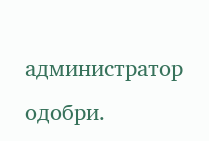администратор одобри.